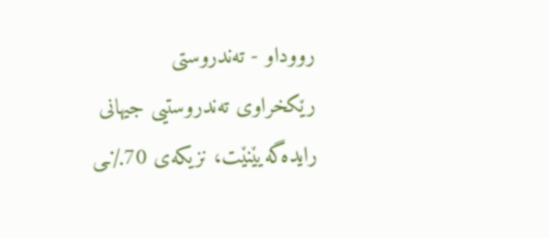رووداو - تەندروستی
رێکخراوی تەندروستیی جیهانی رایدەگەیێنێت، نزیکەی 70٪ـی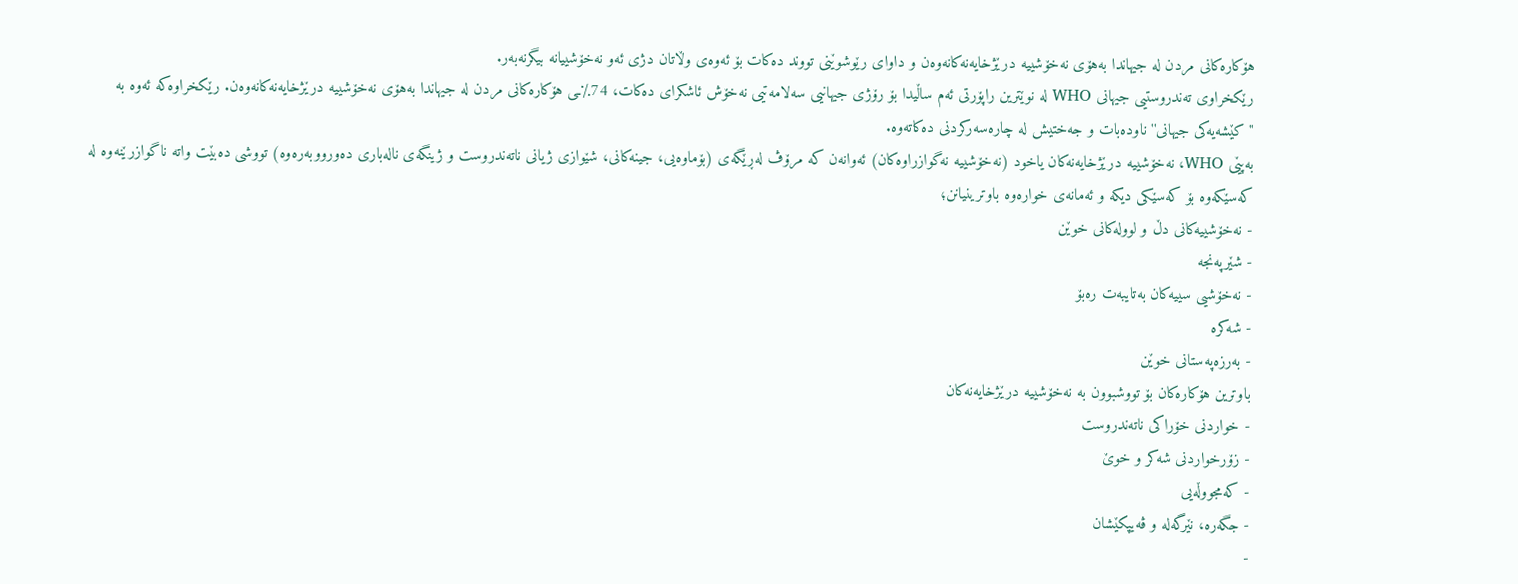هۆکارەکانی مردن لە جیهاندا بەهۆی نەخۆشییە درێژخایەنەکانەوەن و داوای رێوشوێنی تووند دەکات بۆ ئەوەی وڵاتان دژی ئەو نەخۆشییانە بیگرنەبەر.
رێکخراوی تەندروستیی جیهانی WHO لە نوێترین راپۆرتی ئەم ساڵیدا بۆ رۆژی جیهانیی سەلامەتیی نەخۆش ئاشکرای دەکات، 74٪ـی هۆکارەکانی مردن لە جیهاندا بەهۆی نەخۆشییە درێژخایەنەکانەوەن. رێکخراوەکە ئەوە بە ''کێشەیەکی جیهانی'' ناودەبات و جەختیش لە چارەسەرکردنی دەکاتەوە.
بەپێی WHO، نەخۆشییە درێژخایەنەکان یاخود (نەخۆشییە نەگوازراوەکان) ئەوانەن کە مرۆڤ لەڕێگەی (بۆماوەیی، جینەکانی، شێوازی ژیانی ناتەندروست و ژینگەی نالەباری دەورووبەرەوە) تووشی دەبێت واتە ناگوازرێنەوە لە کەسێکەوە بۆ کەسێکی دیکە و ئەمانەی خوارەوە باوترینیانن؛
- نەخۆشییەکانی دڵ و لوولەکانی خوێن
- شێرپەنجە
- نەخۆشیی سییەکان بەتایبەت رەبۆ
- شەکرە
- بەرزەپەستانی خوێن
باوترین هۆکارەکان بۆ تووشبوون بە نەخۆشییە درێژخایەنەکان
- خواردنی خۆراکی ناتەندروست
- زۆرخواردنی شەکر و خوێ
- کەمجووڵەیی
- جگەرە، نێرگەلە و ڤەیپکێشان
-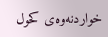خواردنەوەی کحول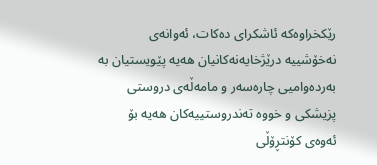رێکخراوەکە ئاشکرای دەکات، ئەوانەی نەخۆشییە درێژخایەنەکانیان هەیە پێویستیان بە بەردەوامیی چارەسەر و مامەڵەی دروستی پزیشکی و خووە تەندروستییەکان هەیە بۆ ئەوەی کۆنتڕۆڵی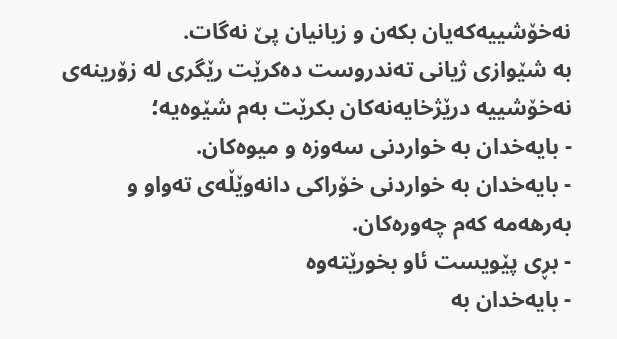نەخۆشییەکەیان بکەن و زیانیان پێ نەگات.
بە شێوازی ژیانی تەندروست دەکرێت رێگری لە زۆرینەی نەخۆشییە درێژخایەنەکان بکرێت بەم شێوەیە؛
- بایەخدان بە خواردنی سەوزە و میوەکان.
- بایەخدان بە خواردنی خۆراکی دانەوێڵەی تەواو و بەرهەمە کەم چەورەکان.
- بڕی پێویست ئاو بخورێتەوە
- بایەخدان بە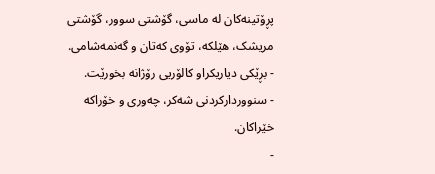پڕۆتینەکان لە ماسی، گۆشتی سوور، گۆشتی مریشک، هێلکە، تۆوی کەتان و گەنمەشامی.
- بڕێکی دیاریکراو کالۆریی رۆژانە بخورێت.
- سنووردارکردنی شەکر، چەوری و خۆراکە خێراکان.
-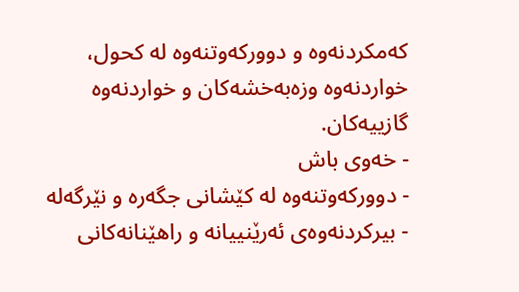کەمکردنەوە و دوورکەوتنەوە لە کحول، خواردنەوە وزەبەخشەکان و خواردنەوە گازییەکان.
- خەوی باش
- دوورکەوتنەوە لە کێشانی جگەرە و نێرگەلە
- بیرکردنەوەی ئەرێنییانە و راهێنانەکانی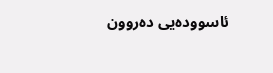ئاسوودەیی دەروون